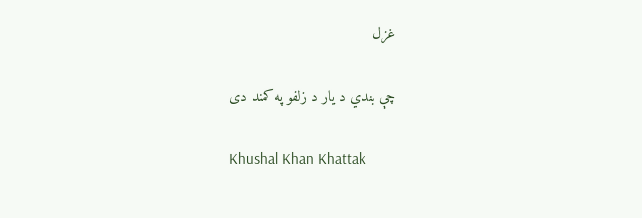غزل

چې بندي د يار د زلفو په کمند دی

Khushal Khan Khattak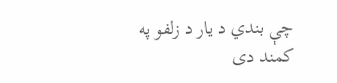چې بندي د يار د زلفو په کمند دی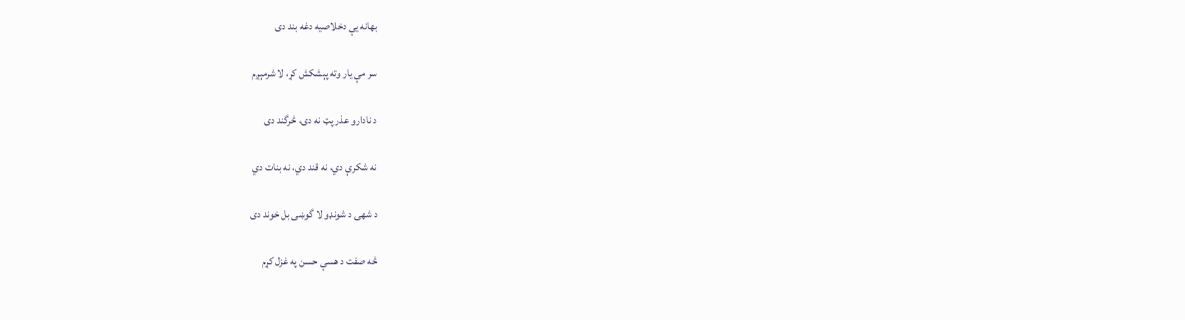بهانه يې دخلاصيه دغه بند دی

سر مې يار وته پېشکش کړ، لا شرمېږم

د نادارو عذر پټ نه دی، څرگند دی

نه شکرې دي، نه قند دي، نه بنات دي

د شهۍ د شونډو لا گوښی بل خوند دی

څه صفت د هسې حسن په غزل کړم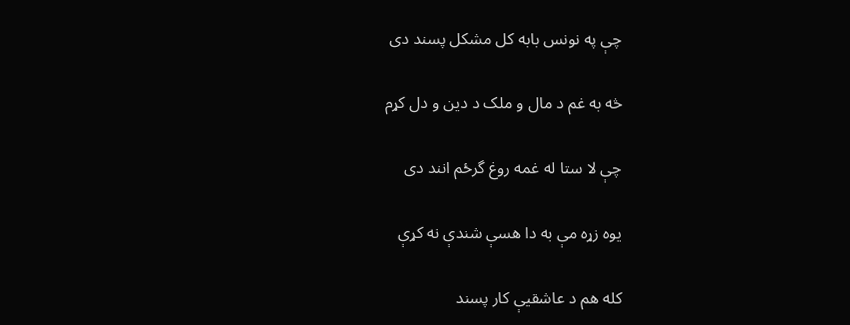چې په نونس بابه کل مشکل پسند دی

څه به غم د مال و ملک د دين و دل کړم

چې لا ستا له غمه روغ گرځم انند دی

يوه زړه مې به دا هسې شندې نه کړې

کله هم د عاشقيې کار پسند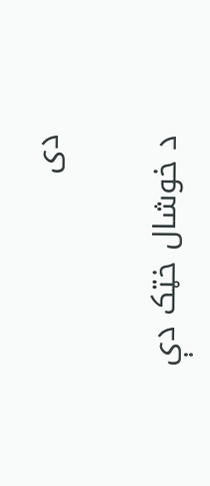دی

د خوشال خټک دې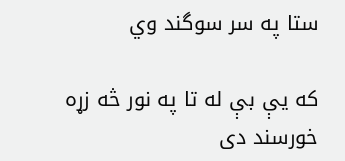ستا په سر سوگند وي

که يې بې له تا په نور څه زړه خورسند دی